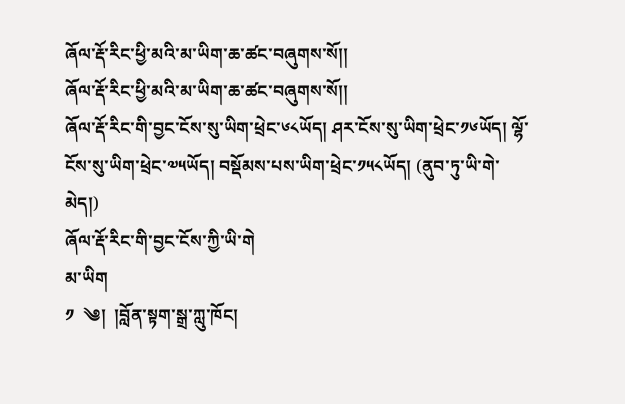ཞོལ་རྡོ་རིང་ཕྱི་མའི་མ་ཡིག་ཆ་ཚང་བཞུགས་སོ།།
ཞོལ་རྡོ་རིང་ཕྱི་མའི་མ་ཡིག་ཆ་ཚང་བཞུགས་སོ།།
ཞོལ་རྡོ་རིང་གི་བྱང་ངོས་སུ་ཡིག་ཕྲེང་༦༨ཡོད། ཤར་ངོས་སུ་ཡིག་ཕྲེང་༡༦ཡོད། ལྷོ་ངོས་སུ་ཡིག་ཕྲེང་༧༥ཡོད། བསྡོམས་པས་ཡིག་ཕྲེང་༡༥༨ཡོད། (ནུབ་ཏུ་ཡི་གེ་མེད།)
ཞོལ་རྡོ་རིང་གི་བྱང་ངོས་ཀྱི་ཡི་གེ
མ་ཡིག
༡  ༄།  །བློན་སྟག་སྒྲ་ཀླུ་ཁོང།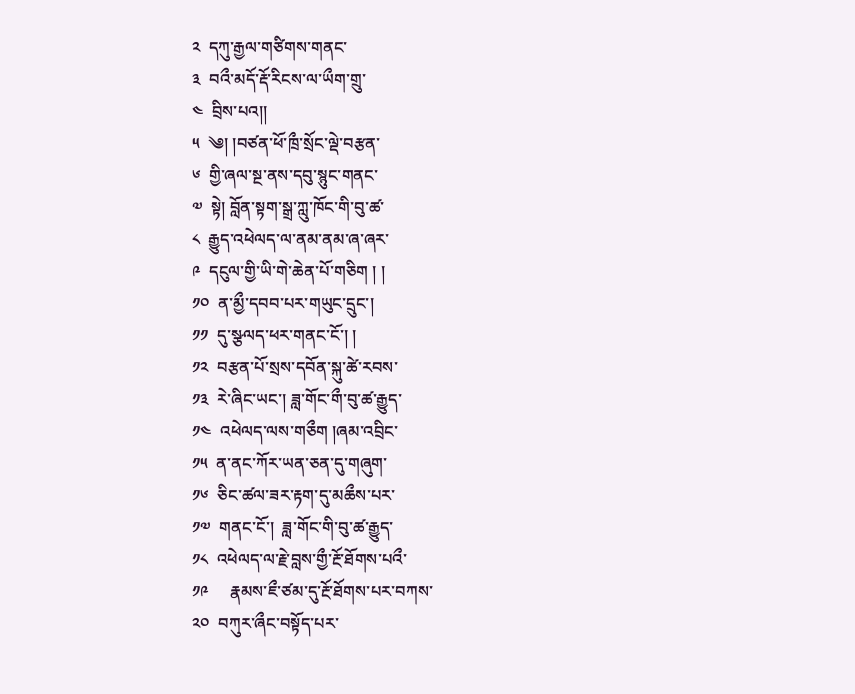༢  དཀུ་རྒྱལ་གཙིགས་གནང་
༣  བའྀ་མདོ་རྡོ་རིངས་ལ་ཡྀག་གྲུ་
༤  བྲིས་པའ།།
༥  ༄། །བཙན་ཕོ་ཁྲྀ་སྲོང་ལྡེ་བརྩན་
༦  གྱི་ཞལ་སྔ་ནས་དབུ་སྙུང་གནང་
༧  སྟེ། བློན་སྟག་སྒྲ་ཀླུ་ཁོང་གི་བུ་ཚ་
༨  རྒྱུད་འཕེལད་ལ་ནམ་ནམ་ཞ་ཞར་
༩  དངུལ་གྱི་ཡི་གེ་ཆེན་པོ་གཅིག ། །
༡༠  ན་མྱྀ་དབབ་པར་གཡུང་དྲུང་།
༡༡  དུ་སྩལད་ཕར་གནང་ངོ་། །
༡༢  བརྩན་པོ་སྲས་དབོན་སྐུ་ཚེ་རབས་
༡༣  རེ་ཞིང་ཡང་། ཟླ་གོང་གྀ་བུ་ཚ་རྒྱུད་
༡༤  འཕེལད་ལས་གཅྀག །ཞམ་འབྲིང་
༡༥  ན་ནང་ཀོར་ཡན་ཅན་དུ་གཞུག་
༡༦  ཅིང་ཚལ་ཟར་རྟག་དུ་མཆྀས་པར་
༡༧  གནང་ངོ་།  ཟླ་གོང་གི་བུ་ཚ་རྒྱུད་
༡༨  འཕེལད་ལ་རྗེ་བླས་གྱྀ་རྔོ་ཐོགས་པའྀ་
༡༩     རྣམས་ཇྀ་ཙམ་དུ་རྔོ་ཐོགས་པར་བཀས་
༢༠  བཀུར་ཞྀང་བསྟོད་པར་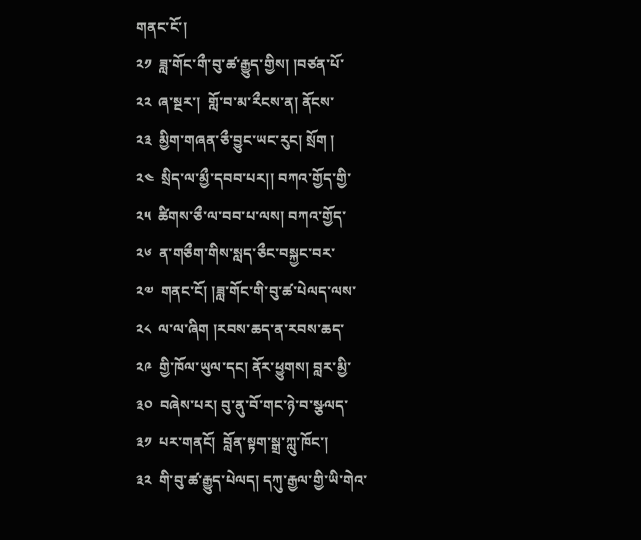གནང་ངོ་།
༢༡  ཟླ་གོང་གྀ་བུ་ཚ་རྒྱུད་གྱིས། །བཙན་པོ་
༢༢  ཞ་སྔར་།  གློ་བ་མ་རྀངས་ན། ནོངས་
༢༣  མྱིག་གཞན་ཅྀ་བྱུང་ཡང་རུང། སྲོག །
༢༤  སྲིད་ལ་མྱྀ་དབབ་པར།། བཀའ་གྱོད་གྱི་
༢༥  ཚིགས་ཅྀ་ལ་བབ་པ་ལས། བཀའ་གྱོད་
༢༦  ན་གཅྀག་གིས་སླད་ཅྀང་བསྐྱང་བར་
༢༧  གནང་ངོ། །ཟླ་གོང་གི་བུ་ཚ་པེལད་ལས་
༢༨  ལ་ལ་ཞིག །རབས་ཆད་ན་རབས་ཆད་
༢༩  གྱི་ཁོལ་ཡུལ་དང། ནོར་ཕྱུགས། བླར་མྱི་
༣༠  བཞེས་པར། བུ་ནུ་བོ་གང་ཉེ་བ་སྩལད་
༣༡  པར་གནངོ།  བློན་སྟག་སྒྲ་ཀླུ་ཁོང་།
༣༢  གི་བུ་ཚ་རྒྱུད་པེལད། དཀུ་རྒྱལ་གྱི་ཡི་གེའ་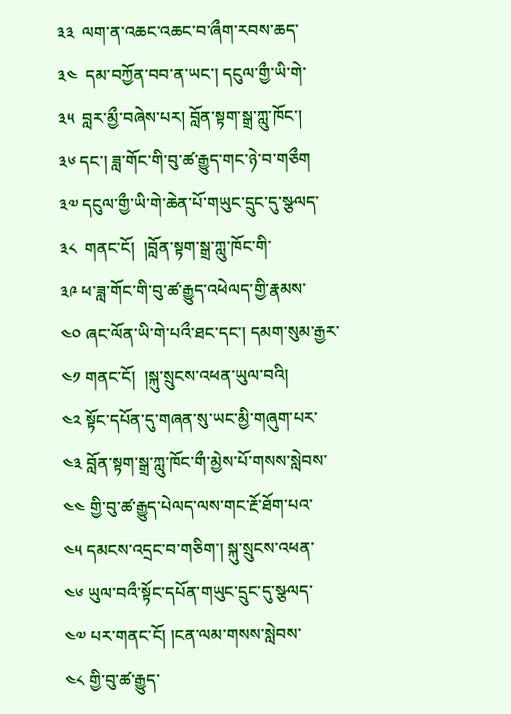༣༣  ལག་ན་འཆང་འཆང་བ་ཞྀག་རབས་ཆད་
༣༤  དམ་བཀྱོན་བབ་ན་ཡང་། དངུལ་གྱྀ་ཡི་གེ་
༣༥  བླར་མྱྀ་བཞེས་པར། བློན་སྟག་སྒྲ་ཀླུ་ཁོང་།
༣༦ དང་། ཟླ་གོང་གི་བུ་ཚ་རྒྱུད་གང་ཉེ་བ་གཅྀག
༣༧ དངུལ་གྱྀ་ཡི་གེ་ཆེན་པོ་གཡུང་དྲུང་དུ་སྩལད་
༣༨  གནང་ངོ།  །བློན་སྟག་སྒྲ་ཀླུ་ཁོང་གི་
༣༩ ཕ་ཟླ་གོང་གི་བུ་ཚ་རྒྱུད་འཕེལད་གྱི་རྣམས་
༤༠ ཞང་ལོན་ཡི་གེ་པའྀ་ཐང་དང་། དམག་སུམ་རྒྱར་
༤༡ གནང་ངོ།  །སྐུ་སྲུངས་འཕན་ཡུལ་བའི།
༤༢ སྟོང་དཔོན་དུ་གཞན་སུ་ཡང་མྱི་གཞུག་པར་
༤༣ བློན་སྟག་སྒྲ་ཀླུ་ཁོང་གྀ་མྱེས་པོ་གསས་སླེབས་
༤༤ གྱི་བུ་ཚ་རྒྱུད་པེལད་ལས་གང་རྔོ་ཐོག་པའ་
༤༥ དམངས་འདྲང་བ་གཅིག་། སྐུ་སྲུངས་འཕན་
༤༦ ཡུལ་བའྀ་སྟོང་དཔོན་གཡུང་དྲུང་དུ་སྩལད་
༤༧ པར་གནང་ངོ། །ངན་ལམ་གསས་སླེབས་
༤༨ གྱི་བུ་ཚ་རྒྱུད་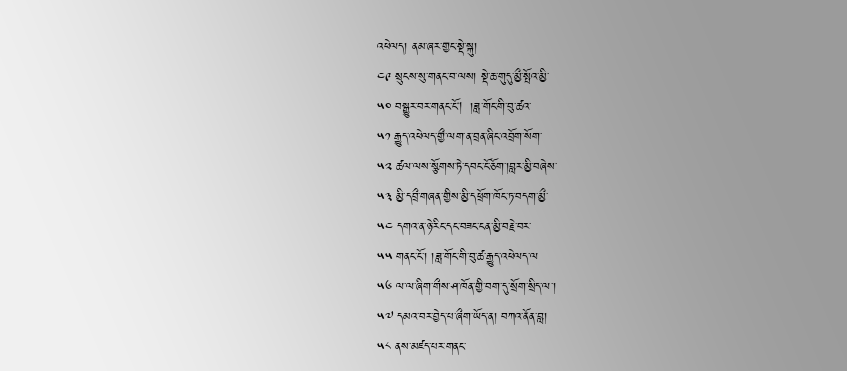འཕེལད། ནམ་ཞར་གྱང་སྡེ་སྐུ།
༤༩ སྲུངས་སུ་གནང་བ་ལས། སྡེ་ཆ་གུདུ་མྱྀ་སྤོའ་མྱི་
༥༠ བསྒྱུར་བར་གནང་ངོ།  །ཟླ་གོང་གི་བུ་ཚའ་
༥༡ རྒྱུད་འཕེལད་གྱྀ་ལག་ན་བྲན་ཞིང་འབྲོག་སོག་
༥༢ ཚལ་ལས་སྩོགས་ཏེ་དབང་ངོ་ཅོག་།བླར་མྱི་བཞེས་
༥༣ མྱི་དབྲྀ་གཞན་གྱིས་མྱི་དཕྲོག་ཁོང་ཏ་བདག་མྱྀ་
༥༤ དགའ་ན་ཉེ་རིང་དང་བཟང་ངན་མྱི་བརྗེ་བར་
༥༥ གནང་ངོ་། །ཟླ་གོང་གི་བུ་ཚ་རྒྱུད་འཕེལད་ལ
༥༦ ལ་ལ་ཞིག་གྀས་ཤ་ཁོན་གྱི་བག་དུ་སྲོག་སྲིད་ལ་།
༥༧ དམའ་བར་བྱེད་པ་ཞྀག་ཡོད་ན། བཀའ་ནོན་བླ།
༥༨ ནས་མཛད་པར་གནང་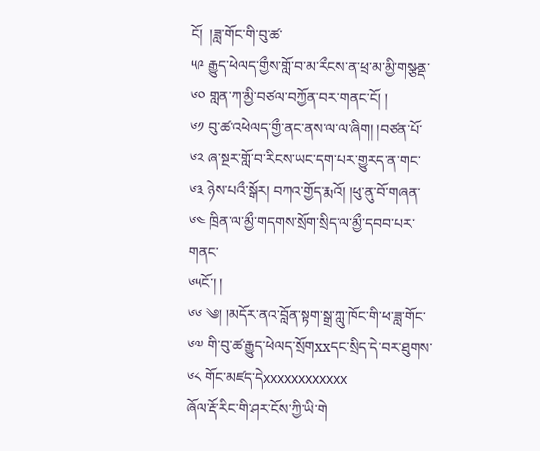ངོ།  །ཟླ་གོང་གི་བུ་ཚ་
༥༩ རྒྱུད་ཕེལད་གྱྀས་གློ་བ་མ་རྀངས་ན་ཕྲ་མ་མྱི་གསྩནྡ་
༦༠ གླན་ཀ་མྱི་བཙལ་བཀྱོན་བར་གནང་ངོ། །
༦༡ བུ་ཚ་འཕེལད་གྱྀ་ནང་ནས་ལ་ལ་ཞིག། །བཙན་པོ་
༦༢ ཞ་སྔར་གློ་བ་རིངས་ཡང་དག་པར་གྱུརད་ན་གང་
༦༣ ཉེས་པའྀ་སྒོར། བཀའ་གྱོད་རྨའོ། །ཕུ་ནུ་བོ་གཞན་
༦༤ ཁྲིན་ལ་མྱྀ་གདགས་སྲོག་སྲིད་ལ་མྱྀ་དབབ་པར་གནང་
༦༥ངོ་། །
༦༦ ༄། །མདོར་ནའ་བློན་སྟག་སྒྲ་ཀླུ་ཁོང་གི་ཕ་ཟླ་གོང་
༦༧ གི་བུ་ཚ་རྒྱུད་ཕེལད་སྲོགxxདང་སྲིད་དེ་བར་ཐུགས་
༦༨ གོང་མཛད་དེxxxxxxxxxxxx
ཞོལ་རྡོ་རིང་གི་ཤར་ངོས་ཀྱི་ཡི་གེ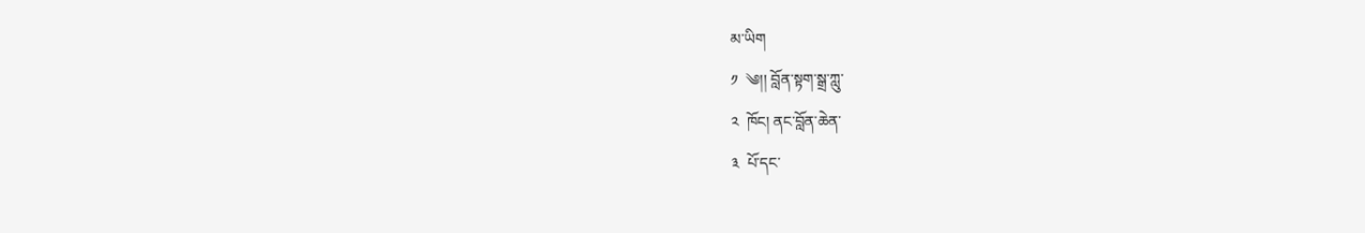མ་ཡིག
༡  ༄།། བློན་སྟག་སྒྲ་ཀླུ་
༢  ཁོང། ནང་བློན་ཆེན་
༣  པོ་དང་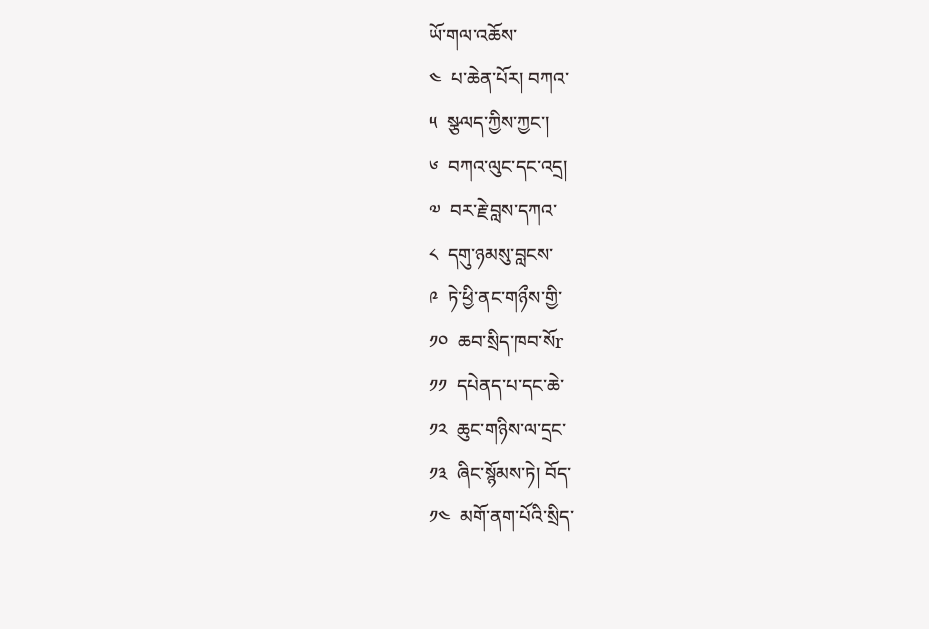ཡོ་གལ་འཆོས་
༤  པ་ཆེན་པོར། བཀའ་
༥  སྩལད་ཀྱིས་ཀྱང་།
༦  བཀའ་ལུང་དང་འདྲ།
༧  བར་རྗེ་བླས་དཀའ་
༨  དགུ་ཉམསུ་བླངས་
༩  ཏེ་ཕྱི་ནང་གཉྀས་གྱི་
༡༠  ཆབ་སྲིད་ཁབ་སོr
༡༡  དཔེནད་པ་དང་ཆེ་
༡༢  ཆུང་གཉིས་ལ་དྲང་
༡༣  ཞིང་སྙོམས་ཏེ། བོད་
༡༤  མགོ་ནག་པོའི་སྲིད་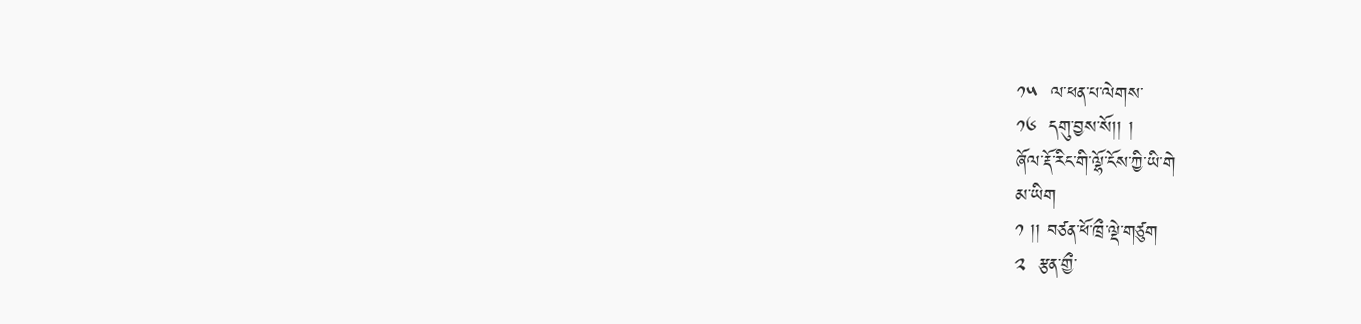༡༥  ལ་ཕན་པ་ལེགས་
༡༦  དགུ་བྱས་སོ།། །
ཞོལ་རྡོ་རིང་གི་ལྷོ་ངོས་ཀྱི་ཡི་གེ
མ་ཡིག
༡ །། བཙན་ཕོ་ཁྲྀ་ལྡེ་གཙུག
༢  རྩན་གྱྀ་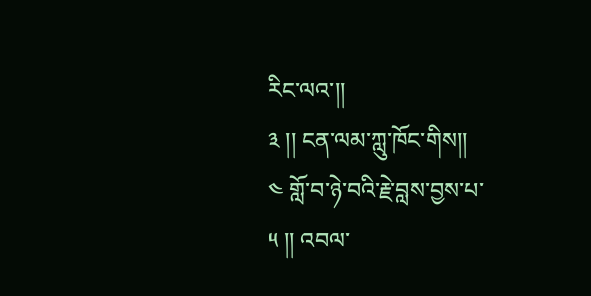རིང་ལའ་།།
༣ །། ངན་ལམ་ཀླུ་ཁོང་གིས།།
༤ གློ་བ་ཉེ་བའི་རྗེ་བླས་བྱས་པ་
༥ །། འབལ་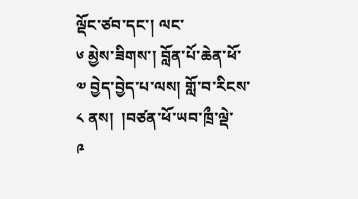ལྡོང་ཙབ་དང་། ལང་
༦ མྱེས་ཟིགས་། བློན་པོ་ཆེན་ཕོ་
༧ བྱེད་བྱེད་པ་ལས། གློ་བ་རིངས་
༨ ནས།  །བཙན་ཕོ་ཡབ་ཁྲྀ་ལྡེ་
༩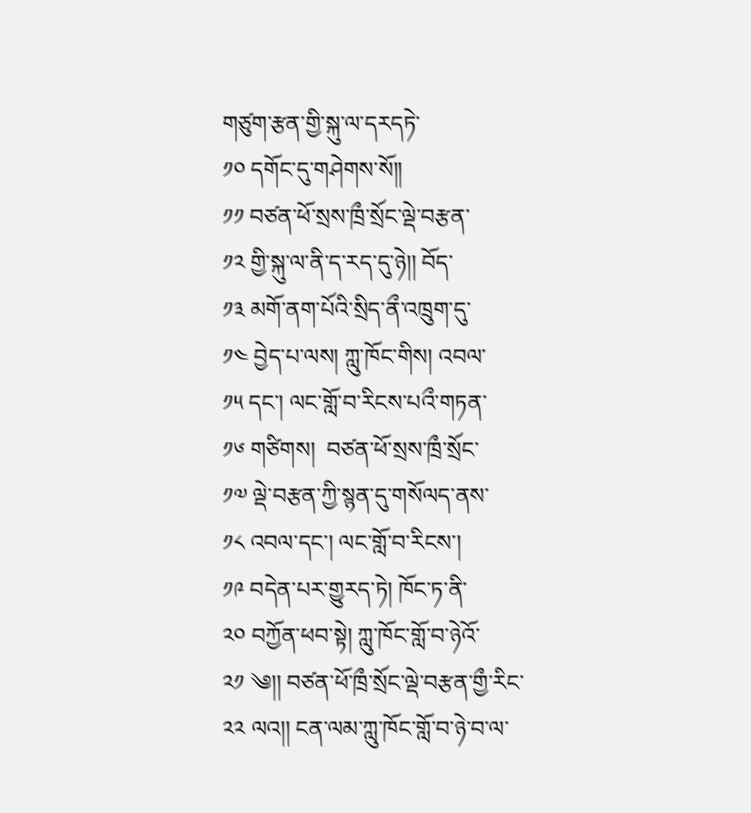གཙུག་རྩན་གྱི་སྐུ་ལ་དརདཏེ་
༡༠ དགོང་དུ་གཤེགས་སོ།།
༡༡ བཙན་ཕོ་སྲས་ཁྲྀ་སྲོང་ལྡེ་བརྩན་
༡༢ གྱི་སྐུ་ལ་ནི་ད་རད་དུ་ཉེ།། བོད་
༡༣ མགོ་ནག་པོའི་སྲིད་ནྀ་འཁྲུག་དུ་
༡༤ བྱེད་པ་ལས། ཀླུ་ཁོང་གིས། འབལ་
༡༥ དང་། ལང་གློ་བ་རིངས་པའྀ་གཏན་
༡༦ གཙིགས།  བཙན་ཕོ་སྲས་ཁྲྀ་སྲོང་
༡༧ ལྡེ་བརྩན་ཀྱི་སྙན་དུ་གསོལད་ནས་
༡༨ འབལ་དང་། ལང་གློ་བ་རིངས་།
༡༩ བདེན་པར་གྱུརད་ཏེ། ཁོང་ཏ་ནི་
༢༠ བཀྱོན་ཕབ་སྟེ། ཀླུ་ཁོང་གློ་བ་ཉེའོ་
༢༡ ༄།། བཙན་ཕོ་ཁྲྀ་སྲོང་ལྡེ་བརྩན་གྱྀ་རིང་
༢༢ ལའ།། ངན་ལམ་ཀླུ་ཁོང་གློ་བ་ཉེ་བ་ལ་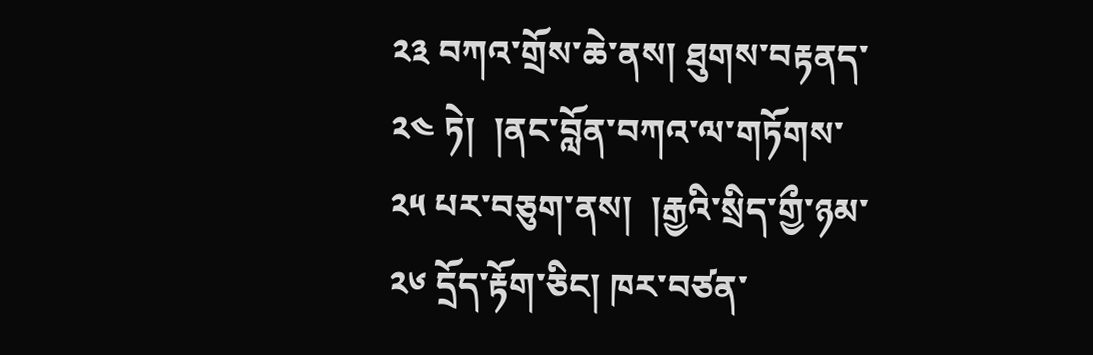༢༣ བཀའ་གྲོས་ཆེ་ནས། ཐུགས་བརྟནད་
༢༤ ཏེ།  །ནང་བློན་བཀའ་ལ་གཏོགས་
༢༥ པར་བཅུག་ནས།  །རྒྱའི་སྲིད་གྱྀ་ཉམ་
༢༦ དྲོད་རྟོག་ཅིང། ཁར་བཙན་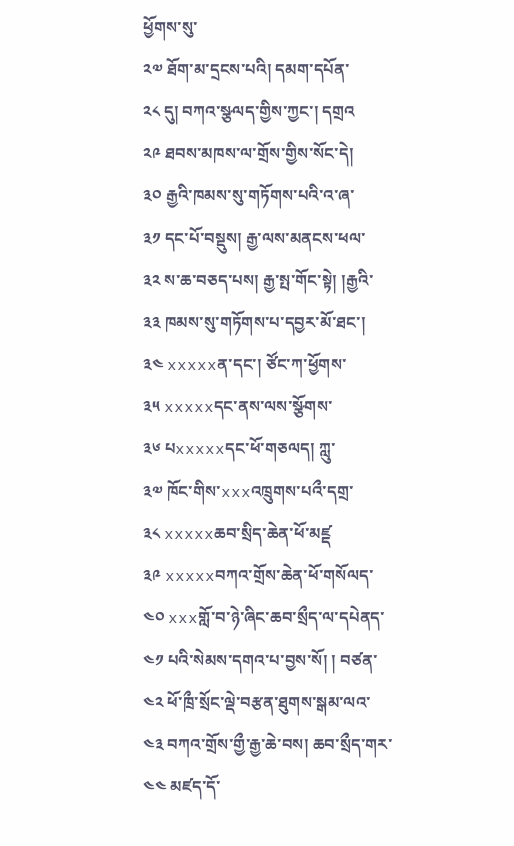ཕྱོགས་སུ་
༢༧ ཐོག་མ་དྲངས་པའི། དམག་དཔོན་
༢༨ དུ། བཀའ་སྩལད་གྱིས་ཀྱང་། དགྲའ
༢༩ ཐབས་མཁས་ལ་གྲོས་གྱིས་སོང་དེ།
༣༠ རྒྱའི་ཁམས་སུ་གཏོགས་པའི་འ་ཞ་
༣༡ དང་པོ་བསྡུས། རྒྱ་ལས་མནངས་ཕལ་
༣༢ ས་ཆ་བཅད་པས། རྒྱ་སྤ་གོང་སྟེ། །རྒྱའི་
༣༣ ཁམས་སུ་གཏོགས་པ་དབྱར་མོ་ཐང་།
༣༤ xxxxxན་དང་། ཙོང་ཀ་ཕྱོགས་
༣༥ xxxxxདང་ནས་ལས་སྩོགས་
༣༦ པxxxxxདང་ཕོ་གཅལད། ཀླུ་
༣༧ ཁོང་གིས་xxxའཁྲུགས་པའྀ་དགྲ་
༣༨ xxxxxཆབ་སྲིད་ཆེན་ཕོ་མཛྡ
༣༩ xxxxxབཀའ་གྲོས་ཆེན་ཕོ་གསོལད་
༤༠ xxxགློ་བ་ཉེ་ཞིང་ཆབ་སྲྀད་ལ་དཔེནད་
༤༡ པའི་སེམས་དགའ་པ་བྱས་སོ། ། བཙན་
༤༢ ཕོ་ཁྲྀ་སྲོང་ལྡེ་བརྩན་ཐུགས་སྒམ་ལའ་
༤༣ བཀའ་གྲོས་གྱྀ་རྒྱ་ཆེ་བས། ཆབ་སྲྀད་གར་
༤༤ མཛད་དོ་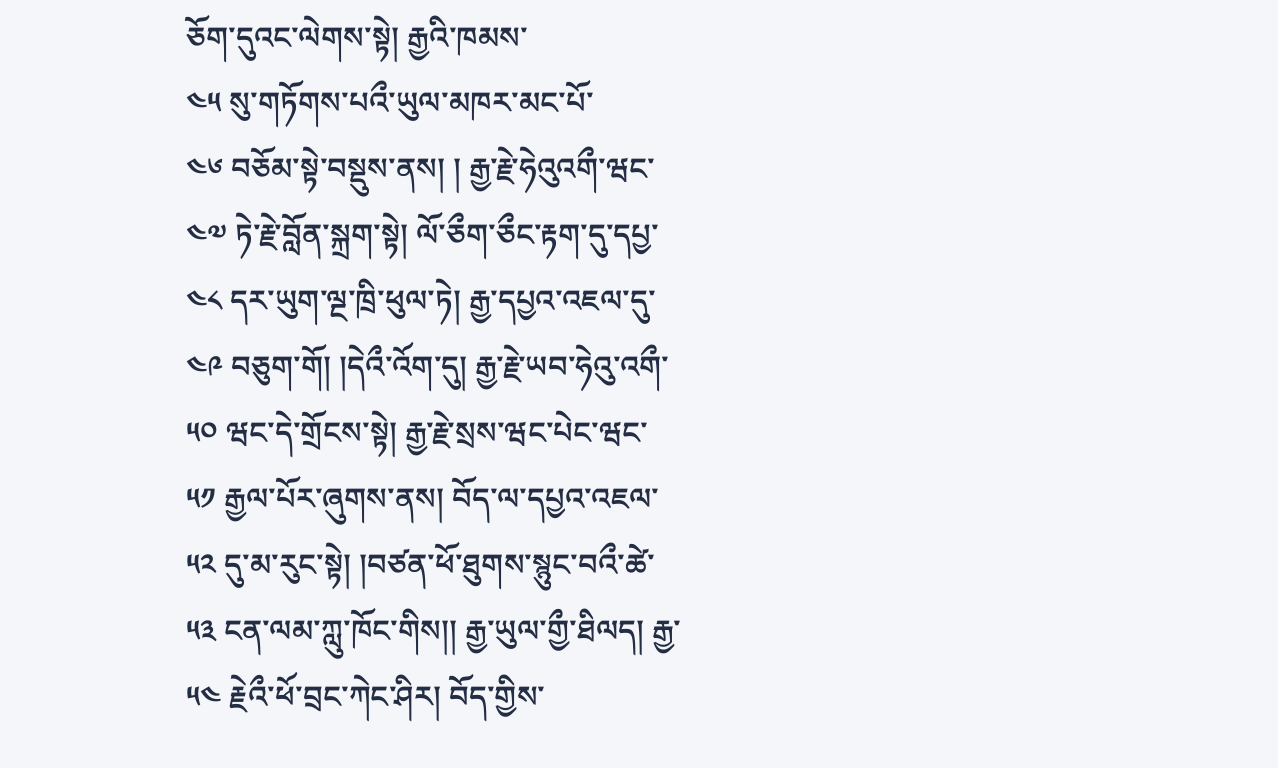ཅོག་དུའང་ལེགས་སྟེ། རྒྱའི་ཁམས་
༤༥ སུ་གཏོགས་པའྀ་ཡུལ་མཁར་མང་པོ་
༤༦ བཅོམ་སྟེ་བསྡུས་ནས། ། རྒྱ་རྗེ་ཧེའུའགྀ་ཝང་
༤༧ ཏེ་རྗེ་བློན་སྐྲག་སྟེ། ལོ་ཅྀག་ཅྀང་རྟག་དུ་དཔྱ་
༤༨ དར་ཡུག་ལྔ་ཁྲི་ཕུལ་ཏེ། རྒྱ་དཔྱའ་འཇལ་དུ་
༤༩ བཅུག་གོ། །དེའྀ་འོག་དུ། རྒྱ་རྗེ་ཡབ་ཧེའུ་འགྀ་
༥༠ ཝང་དེ་གྲོངས་སྟེ། རྒྱ་རྗེ་སྲས་ཝང་པེང་ཝང་
༥༡ རྒྱལ་པོར་ཞུགས་ནས། བོད་ལ་དཔྱའ་འཇལ་
༥༢ དུ་མ་རུང་སྟེ། །བཙན་ཕོ་ཐུགས་སྙུང་བའྀ་ཚེ་
༥༣ ངན་ལམ་ཀླུ་ཁོང་གིས།། རྒྱ་ཡུལ་གྱྀ་ཐིལད། རྒྱ་
༥༤ རྗེའྀ་ཕོ་བྲང་ཀེང་ཤིར། བོད་གྱིས་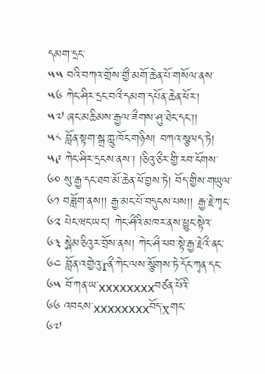དམག་དྲང་
༥༥ བའི་བཀའ་གྲོས་གྱྀ་མགོ་ཆེན་པོ་གསོལ་ནས་
༥༦ ཀེང་ཤིར་དྲང་བའྀ་དམག་དཔོན་ཆེན་ཕོར་།
༥༧ ཞང་མཆིམས་རྒྱལ་ཟྀགས་ཤུ་ཐེང་དང་།།
༥༨ བློན་སྟག་སྒྲ་ཀླུ་ཁོང་གཉིས། བཀའ་སྩལད་ཏེ།
༥༩ ཀེང་ཤིར་དྲངས་ནས་། །ཅིའུ་ཅྀར་གྱི་རབ་ངོགས་
༦༠ སུ་རྒྱ་དང་ཐབ་མོ་ཆེན་ཕོ་བྱས་ཏེ། བོད་གྱིས་གཡུལ་
༦༡ བཟློག་ནས།། རྒྱ་མང་པོ་བདུངས་པས།། རྒྱ་རྗེ་ཀྭང་
༦༢ པེང་ཝང་ཡང། ཀེང་ཤྀའི་མཁར་ནས་ཕྱུང་སྟེའ་
༦༣ སྴེམ་ཅིའུར་བྲོས་ནས། ཀེང་ཤྀ་ཕབ་སྟེ་རྒྱ་རྗེའྀ་ནང་
༦༤ བློན་འགྱེའུ་rནྀ་ཀེང་ལས་སྩོགས་ཏེ་དོང་ཀྭན་དང་
༦༥ བོ་ཀན་ཡ་xxxxxxxxབཙན་པོའི་
༦༦ འབངས་xxxxxxxxབོད་xགང་
༦༧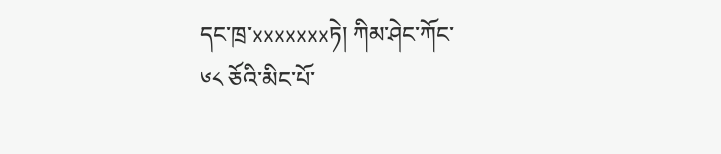དང་ཁྲ་xxxxxxxཏེ། ཀིམ་ཤེང་ཀོང་
༦༨ ཅོའི་མིང་པོ་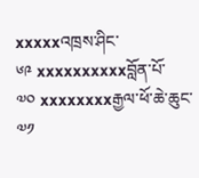xxxxxའཁྲས་ཤིང་
༦༩ xxxxxxxxxxབློན་པོ་
༧༠ xxxxxxxxརྒྱལ་ཕོ་ཆེ་ཆུང་
༧༡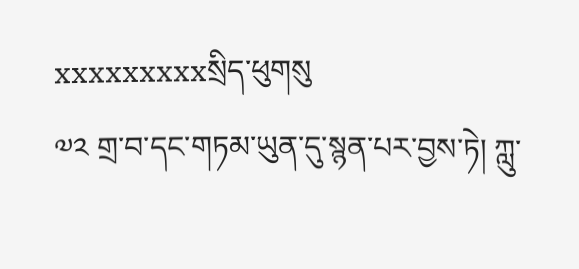xxxxxxxxxསྲིད་ཕུགསུ
༧༢ གྲ་བ་དང་གཏམ་ཡུན་དུ་སྙན་པར་བྱས་ཏེ། ཀླུ་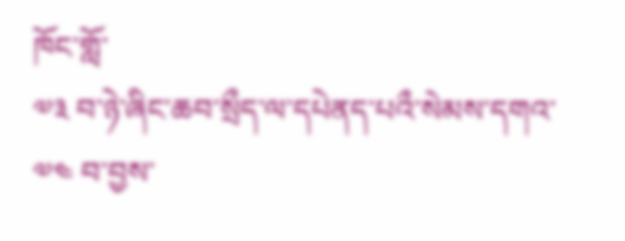ཁོང་གློ་
༧༣ བ་ཉེ་ཞིང་ཆབ་སྲྀད་ལ་དཔེནད་པའྀ་སེམས་དགའ་
༧༤ བ་བྱས་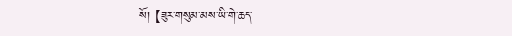སོ། 【ཟུར་གསུམ་མས་ཡི་གེ་ཆད་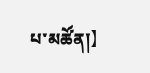པ་མཚོན།】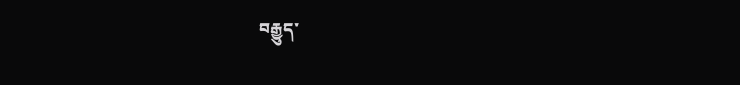བརྒྱུད་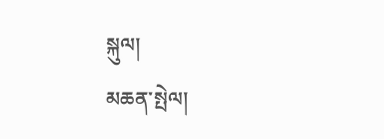སྐུལ།
མཆན་སྤེལ།